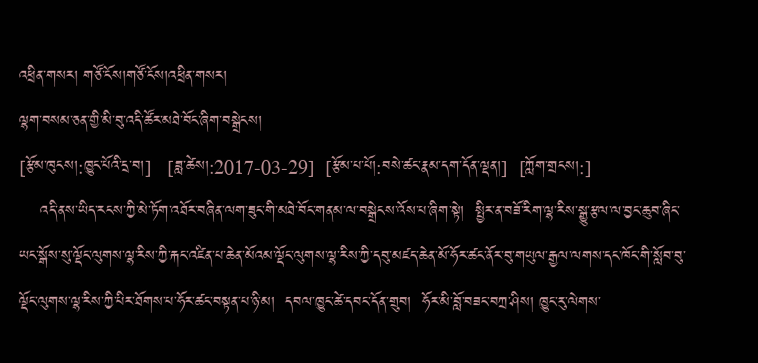འཕྲིན་གསར། གཙོ་ངོས།གཙོ་ངོས།འཕྲིན་གསར།
ལྷག་བསམ་ཅན་གྱི་མི་བུ་འདི་ཚོར་མཐེ་བོང་ཞིག་བསྒྲེངས།
[རྩོམ་ཁུངས།:ཁྱུང་པོའི་དྲ་བ།]   [ཟླ་ཚེས།:2017-03-29]  [རྩོམ་པ་པོ།:བསེ་ཚང་རྣམ་དག་དོན་ལྡན།]  [ཀློག་གྲངས།:]
    འདི་ནས་ཡིད་རངས་ཀྱི་མེ་ཏོག་འཐོར་བཞིན་ལག་ཟུང་གི་མཐེ་བོང་གནམ་ལ་བསྒྲེངས་འོས་པ་ཞིག་སྟེ།  སྤྱིར་ན་བཟོ་རིག་ལྷ་རིས་སྒྱུ་རྩལ་ལ་བྱང་ཆུབ་ཞིང་ཡང་སྒོས་སུ་ལྡོང་ལུགས་ལྷ་རིས་ཀྱི་རྐང་འཛིན་པ་ཆེན་མོའམ་ལྡོང་ལུགས་ལྷ་རིས་ཀྱི་དབུ་མཛད་ཆེན་མོ་ཧོར་ཚང་ནོར་བུ་གཡུལ་རྒྱལ་ལགས་དང་ཁོང་གི་སློབ་བུ་ལྡོང་ལུགས་ལྷ་རིས་ཀྱི་པིར་ཐོགས་པ་ཧོར་ཚང་བསྟན་པ་ཉི་མ།  དབལ་ཁྱུང་ཚེ་དབང་དོན་གྲུབ།  ཧོར་མི་བློ་བཟང་བཀྲ་ཤིས། ཁྱུང་རུ་ལེགས་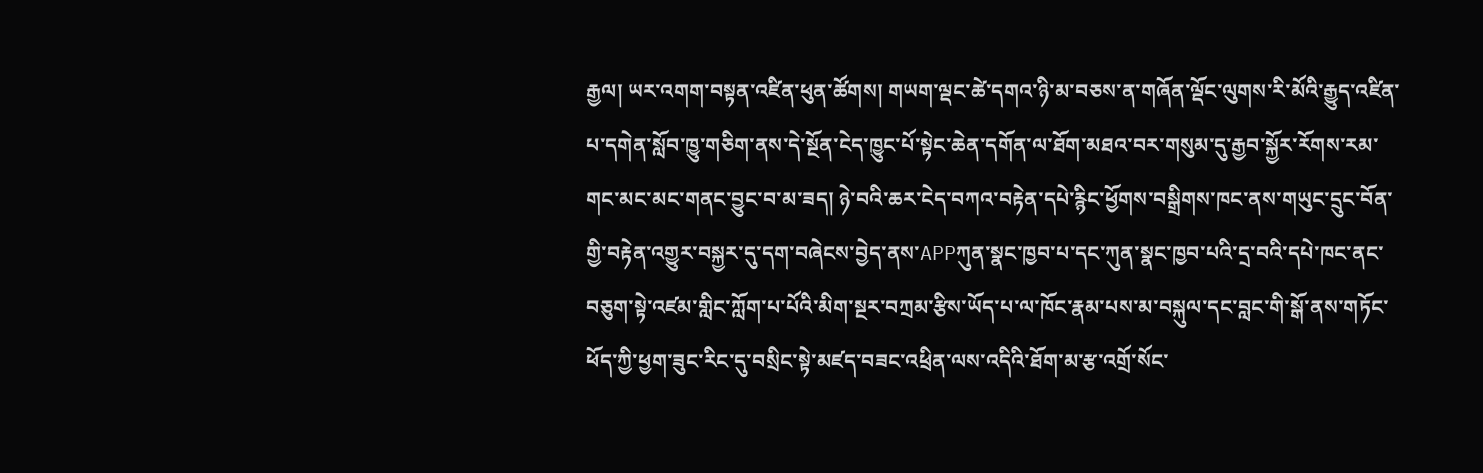རྒྱལ། ཡར་འགག་བསྟན་འཛིན་ཕུན་ཚོགས། གཡག་ལྡང་ཚེ་དགའ་ཉི་མ་བཅས་ན་གཞོན་ལྡོང་ལུགས་རི་མོའི་རྒྱུད་འཛིན་པ་དགེན་སློབ་ཁྱུ་གཅིག་ནས་དེ་སྔོན་ངེད་ཁྱུང་པོ་སྟེང་ཆེན་དགོན་ལ་ཐོག་མཐའ་བར་གསུམ་དུ་རྒྱབ་སྐྱོར་རོགས་རམ་གང་མང་མང་གནང་བྱུང་བ་མ་ཟད། ཉེ་བའི་ཆར་ངེད་བཀའ་བརྟེན་དཔེ་རྙིང་ཕྱོགས་བསྒྲིགས་ཁང་ནས་གཡུང་དྲུང་བོན་གྱི་བརྟེན་འགྱུར་བསྐྱར་དུ་དག་བཞེངས་བྱེད་ནས་APPཀུན་སྣང་ཁྱབ་པ་དང་ཀུན་སྣང་ཁྱབ་པའི་དྲ་བའི་དཔེ་ཁང་ནང་བཅུག་སྟེ་འཛམ་གླིང་ཀློག་པ་པོའི་མིག་སྔར་བཀྲམ་རྩིས་ཡོད་པ་ལ་ཁོང་རྣམ་པས་མ་བསྐུལ་དང་བླང་གི་སྒོ་ནས་གཏོང་ཕོད་ཀྱི་ཕྱག་ཟུང་རིང་དུ་བསྲིང་སྟེ་མཛད་བཟང་འཕྲིན་ལས་འདིའི་ཐོག་མ་རྩ་འགྲོ་སོང་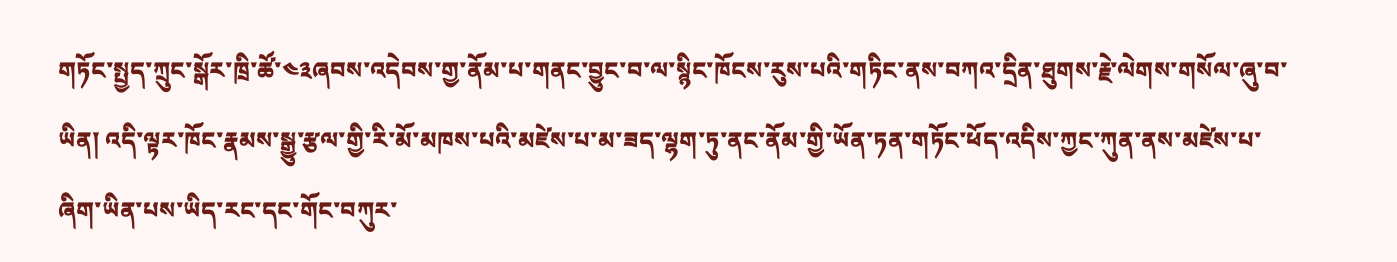གཏོང་སྤྱད་ཀྲུང་སྒོར་ཁྲི་ཚོ་༤༣ཞབས་འདེབས་གྱ་ནོམ་པ་གནང་བྱུང་བ་ལ་སྙིང་ཁོངས་རུས་པའི་གཏིང་ནས་བཀའ་དྲིན་ཐུགས་རྗེ་ལེགས་གསོལ་ཞུ་བ་ཡིན། འདི་ལྟར་ཁོང་རྣམས་སྒྱུ་རྩལ་གྱི་རི་མོ་མཁས་པའི་མཛེས་པ་མ་ཟད་ལྷག་ཏུ་ནང་ནོམ་གྱི་ཡོན་ཏན་གཏོང་ཕོད་འདིས་ཀྱང་ཀུན་ནས་མཛེས་པ་ཞིག་ཡིན་པས་ཡིད་རང་དང་གོང་བཀུར་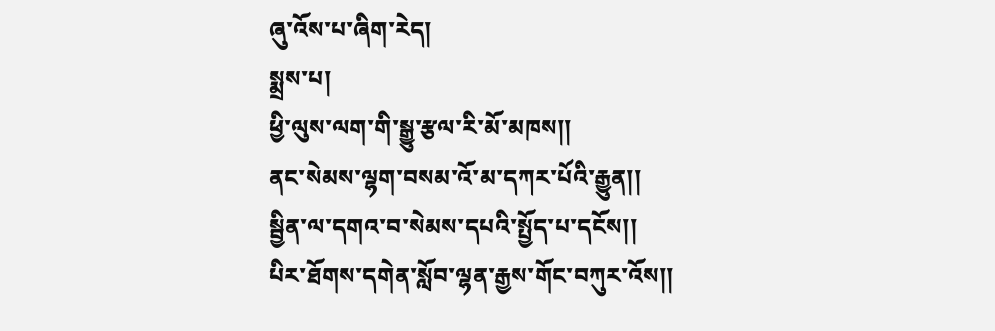ཞུ་འོས་པ་ཞིག་རེད།
སྨྲས་པ།
ཕྱི་ལུས་ལག་གི་སྒྱུ་རྩལ་རི་མོ་མཁས།།
ནང་སེམས་ལྷག་བསམ་འོ་མ་དཀར་པོའི་རྒྱུན།།
སྦྱིན་ལ་དགའ་བ་སེམས་དཔའི་སྤྱོད་པ་དངོས།།
པིར་ཐོགས་དགེན་སློབ་ལྷན་རྒྱས་གོང་བཀུར་འོས།།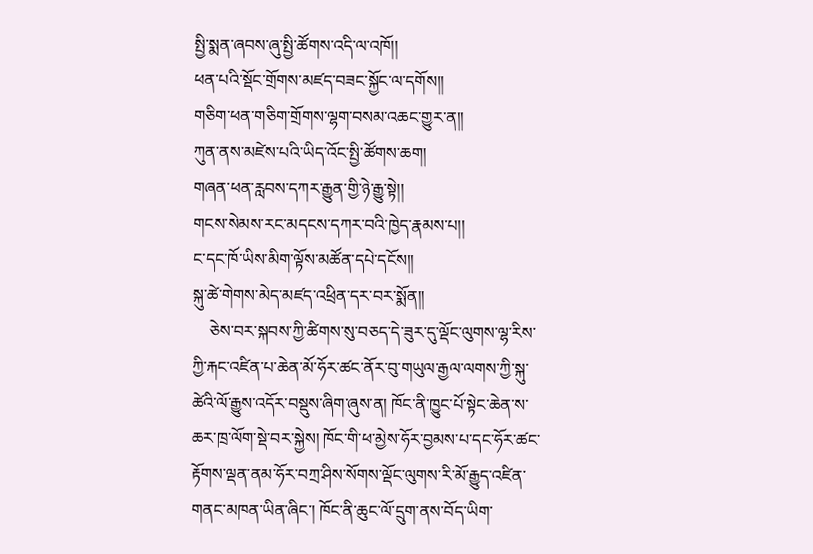སྤྱི་སྨན་ཞབས་ཞུ་སྤྱི་ཚོགས་འདི་ལ་འཁོ།།
ཕན་པའི་སྡོང་གྲོགས་མཛད་བཟང་སྐྱོང་ལ་དགོས།།
གཅིག་ཕན་གཅིག་གྲོགས་ལྷག་བསམ་འཆང་གྱུར་ན།།
ཀུན་ནས་མཛེས་པའི་ཡིད་འོང་སྤྱི་ཚོགས་ཆག།
གཞན་ཕན་རླབས་དཀར་རྒྱུན་གྱི་ཉེ་རྒྱུ་སྟེ།།
གངས་སེམས་རང་མདངས་དཀར་བའི་ཁྱེད་རྣམས་པ།།
ང་དང་ཁོ་ཡིས་མིག་ལྟོས་མཚོན་དཔེ་དངོས།།
སྐུ་ཚེ་གེགས་མེད་མཛད་འཕྲིན་དར་བར་སྨོན།།
    ཅེས་བར་སྐབས་ཀྱི་ཚིགས་སུ་བཅད་དེ་ཟུར་དུ་ལྡོང་ལུགས་ལྷ་རིས་ཀྱི་རྐང་འཛིན་པ་ཆེན་མོ་ཧོར་ཚང་ནོར་བུ་གཡུལ་རྒྱལ་ལགས་ཀྱི་སྐུ་ཚེའི་ལོ་རྒྱུས་འདོར་བསྡུས་ཞིག་ཞུས་ན། ཁོང་ནི་ཁྱུང་པོ་སྟེང་ཆེན་ས་ཆར་ཁྲ་ལོག་སྡེ་བར་སྐྱེས། ཁོང་གི་ཕ་མྱེས་ཧོར་བྱམས་པ་དང་ཧོར་ཚང་རྟོགས་ལྡན་ནམ་ཧོར་བཀྲ་ཤིས་སོགས་ལྡོང་ལུགས་རི་མོ་རྒྱུད་འཛིན་གནང་མཁན་ཡིན་ཞིང་། ཁོང་ནི་ཆུང་ལོ་དྲུག་ནས་བོད་ཡིག་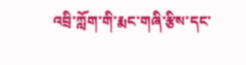འབྲི་ཀློག་གི་རྨང་གཞི་རྩིས་དང་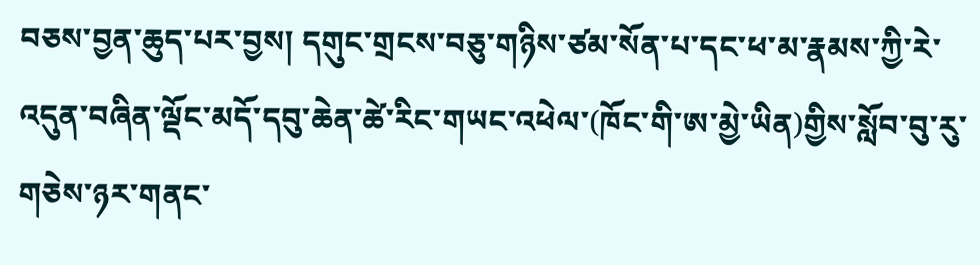བཅས་བྱན་ཆུད་པར་བྱས། དགུང་གྲངས་བཅུ་གཉིས་ཙམ་སོན་པ་དང་ཕ་མ་རྣམས་ཀྱི་རེ་འདུན་བཞིན་ལྡོང་མདོ་དབུ་ཆེན་ཚེ་རིང་གཡང་འཕེལ་(ཁོང་གི་ཨ་མྱེ་ཡིན)གྱིས་སློབ་བུ་རུ་གཅེས་ཉར་གནང་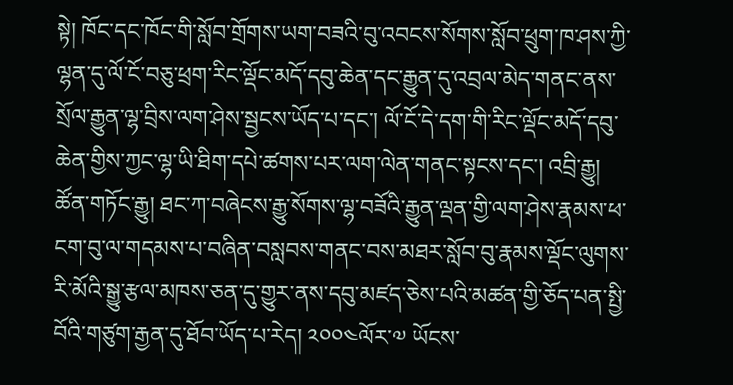སྟེ། ཁོང་དང་ཁོང་གི་སློབ་གྲོགས་ཡག་བཟའི་བུ་འབངས་སོགས་སློབ་ཕྲུག་ཁ་ཤས་ཀྱི་ལྷན་དུ་ལོ་ངོ་བཅུ་ཕྲག་རིང་ལྡོང་མདོ་དབུ་ཆེན་དང་རྒྱུན་དུ་འབྲལ་མེད་གནང་ནས་སྲོལ་རྒྱུན་ལྷ་བྲིས་ལག་ཤེས་སྦྱངས་ཡོད་པ་དང་། ལོ་ངོ་དེ་དག་གི་རིང་ལྡོང་མདོ་དབུ་ཆེན་གྱིས་ཀྱང་ལྷ་ཡི་ཐིག་དཔེ་ཚགས་པར་ལག་ལེན་གནང་སྟངས་དང་། འབྲི་རྒྱུ། ཚོན་གཏོང་རྒྱུ། ཐང་ཀ་བཞེངས་རྒྱུ་སོགས་ལྷ་བཟོའི་རྒྱུན་ལྡན་གྱི་ལག་ཤེས་རྣམས་ཕ་ངག་བུ་ལ་གདམས་པ་བཞིན་བསླབས་གནང་བས་མཐར་སློབ་བུ་རྣམས་ལྡོང་ལུགས་རི་མོའི་སྒྱུ་རྩལ་མཁས་ཅན་དུ་གྱུར་ནས་དབུ་མཛད་ཅེས་པའི་མཚན་གྱི་ཅོད་པན་སྤྱི་བོའི་གཙུག་རྒྱན་དུ་ཐོབ་ཡོད་པ་རེད། ༢༠༠༤ལོར་༧ ཡོངས་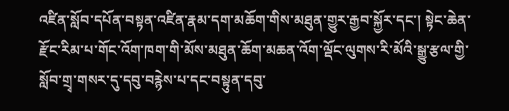འཛིན་སློབ་དཔོན་བསྟན་འཛིན་རྣམ་དག་མཆོག་གིས་མཐུན་གྱུར་རྒྱབ་སྐྱོར་དང་། སྟེང་ཆེན་རྫོང་རིམ་པ་གོང་འོག་ཁག་གི་མོས་མཐུན་ཆོག་མཆན་འོག་ལྡོང་ལུགས་རི་མོའི་སྒྱུ་རྩལ་གྱི་སློབ་གྲྭ་གསར་དུ་དབུ་བརྙེས་པ་དང་བསྟུན་དབུ་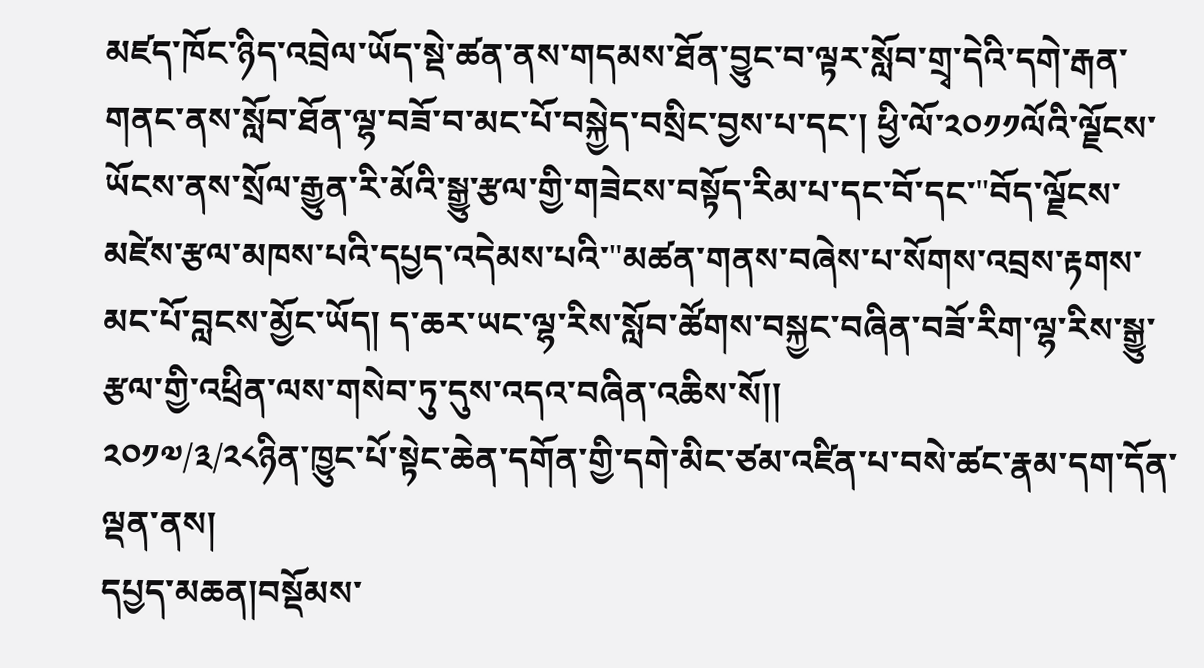མཛད་ཁོང་ཉིད་འབྲེལ་ཡོད་སྡེ་ཚན་ནས་གདམས་ཐོན་བྱུང་བ་ལྟར་སློབ་གྲྭ་དེའི་དགེ་རྒན་གནང་ནས་སློབ་ཐོན་ལྷ་བཟོ་བ་མང་པོ་བསྐྱེད་བསྲིང་བྱས་པ་དང་། ཕྱི་ལོ་༢༠༡༡ལོའི་ལྗོངས་ཡོངས་ནས་སྲོལ་རྒྱུན་རི་མོའི་སྒྱུ་རྩལ་གྱི་གཟེངས་བསྟོད་རིམ་པ་དང་བོ་དང་"བོད་ལྗོངས་མཛེས་རྩལ་མཁས་པའི་དཔྱད་འདེམས་པའི་"མཚན་གནས་བཞེས་པ་སོགས་འབྲས་རྟགས་མང་པོ་བླངས་མྱོང་ཡོད། ད་ཆར་ཡང་ལྷ་རིས་སློབ་ཚོགས་བསྐྱང་བཞིན་བཟོ་རིག་ལྷ་རིས་སྒྱུ་རྩལ་གྱི་འཕྲིན་ལས་གསེབ་ཏུ་དུས་འདའ་བཞིན་འཆིས་སོ།།
༢༠༡༧/༣/༢༨ཉིན་ཁྱུང་པོ་སྟེང་ཆེན་དགོན་གྱི་དགེ་མིང་ཙམ་འཛིན་པ་བསེ་ཚང་རྣམ་དག་དོན་ལྡན་ནས།
དཔྱད་མཆན།བསྡོམས་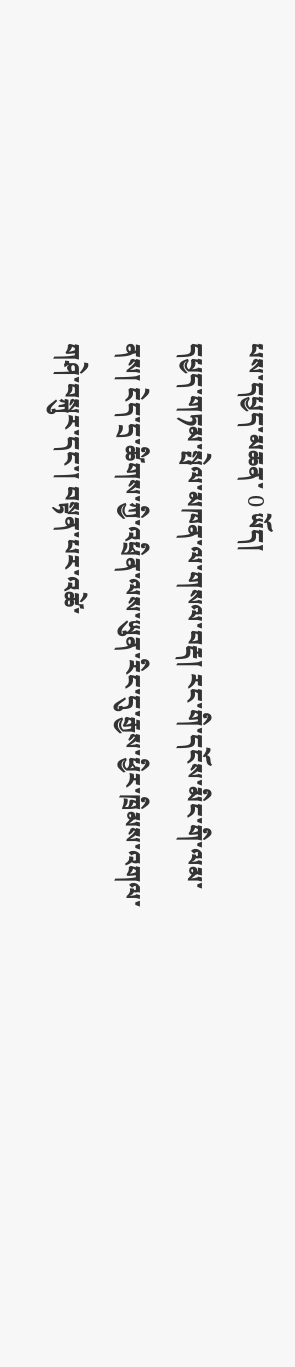པས་དཔྱད་མཆན་ 0 ཡོད།
དཔྱད་གཏམ་སྤེལ་མཁན་ལ་གསལ་བརྡ། རང་གི་དངོས་མིང་གི་ལམ་ནས། ངེད་དྲ་ཚིགས་ཀྱི་འཕྲིན་ལས་ཡུན་རིང་དུ་རྒྱས་ཕྱིར་ཁྲིམས་འགལ་གཤེ་བསྐུར་དང་། བསྟན་པར་འཚེ་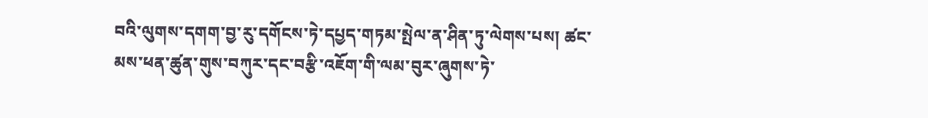བའི་ལུགས་དགག་བྱ་རུ་དགོངས་ཏེ་དཔྱད་གཏམ་སྤེལ་ན་ཤིན་ཏུ་ལེགས་པས། ཚང་མས་ཕན་ཚུན་གུས་བཀུར་དང་བརྩི་འཇོག་གི་ལམ་བུར་ཞུགས་ཏེ་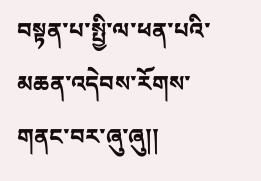བསྟན་པ་སྤྱི་ལ་ཕན་པའི་མཆན་འདེབས་རོགས་གནང་བར་ཞུ་ཞུ།།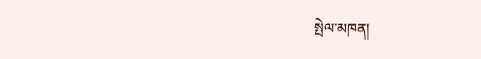སྤེལ་མཁན།